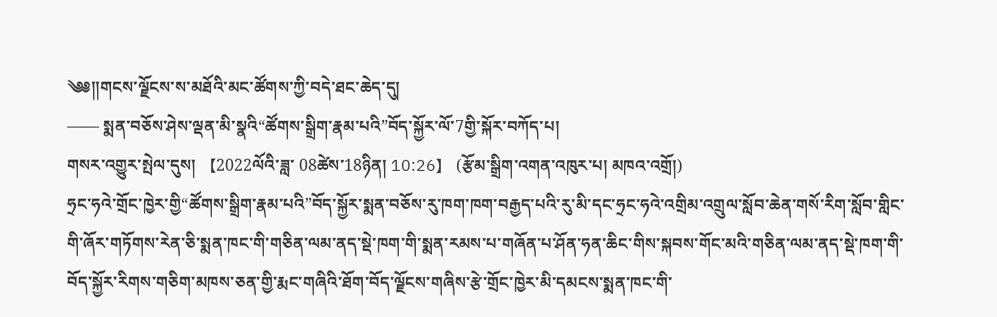༄༅།།གངས་ལྗོངས་ས་མཐོའི་མང་ཚོགས་ཀྱི་བདེ་ཐང་ཆེད་དུ།
—— སྨན་བཅོས་ཤེས་ལྡན་མི་སྣའི“ཚོགས་སྒྲིག་རྣམ་པའི”བོད་སྐྱོར་ལོ་7གྱི་སྐོར་བཀོད་པ།
གསར་འགྱུར་སྤེལ་དུས། 【2022ལོའི་ཟླ་ 08ཚེས་18ཉིན། 10:26】 (རྩོམ་སྒྲིག་འགན་འཁུར་པ། མཁའ་འགྲོ།)
ཧྲང་ཧའེ་གྲོང་ཁྱེར་གྱི“ཚོགས་སྒྲིག་རྣམ་པའི”བོད་སྐྱོར་སྨན་བཅོས་རུ་ཁག་ཁག་བརྒྱད་པའི་རུ་མི་དང་ཧྲང་ཧའེ་འགྲིམ་འགྲུལ་སློབ་ཆེན་གསོ་རིག་སློབ་གླིང་གི་ཞོར་གཏོགས་རེན་ཅི་སྨན་ཁང་གི་གཅིན་ལམ་ནད་སྡེ་ཁག་གི་སྨན་རམས་པ་གཞོན་པ་ཤོན་ཧན་ཆིང་གིས་སྐབས་གོང་མའི་གཅིན་ལམ་ནད་སྡེ་ཁག་གི་བོད་སྐྱོར་རིགས་གཅིག་མཁས་ཅན་གྱི་རྨང་གཞིའི་ཐོག་བོད་ལྗོངས་གཞིས་རྩེ་གྲོང་ཁྱེར་མི་དམངས་སྨན་ཁང་གི་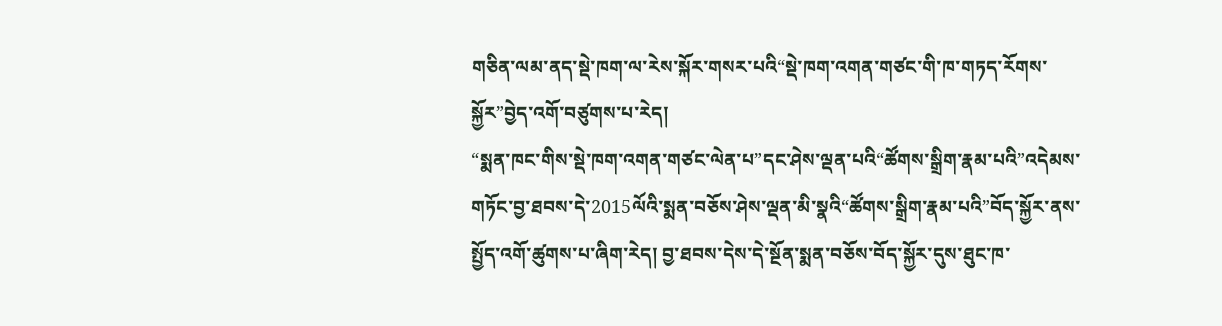གཅིན་ལམ་ནད་སྡེ་ཁག་ལ་རེས་སྐོར་གསར་པའི“སྡེ་ཁག་འགན་གཙང་གི་ཁ་གཏད་རོགས་སྐྱོར”བྱེད་འགོ་བཙུགས་པ་རེད།
“སྨན་ཁང་གིས་སྡེ་ཁག་འགན་གཙང་ལེན་པ”དང་ཤེས་ལྡན་པའི“ཚོགས་སྒྲིག་རྣམ་པའི”འདེམས་གཏོང་བྱ་ཐབས་དེ་2015ལོའི་སྨན་བཅོས་ཤེས་ལྡན་མི་སྣའི“ཚོགས་སྒྲིག་རྣམ་པའི”བོད་སྐྱོར་ནས་སྤྱོད་འགོ་ཚུགས་པ་ཞིག་རེད། བྱ་ཐབས་དེས་དེ་སྔོན་སྨན་བཅོས་བོད་སྐྱོར་དུས་ཐུང་ཁ་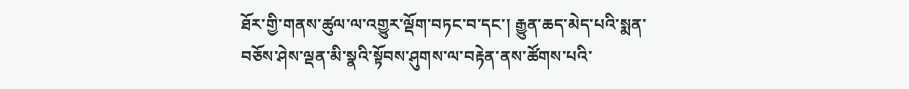ཐོར་གྱི་གནས་ཚུལ་ལ་འགྱུར་ལྡོག་བཏང་བ་དང་། རྒྱུན་ཆད་མེད་པའི་སྨན་བཅོས་ཤེས་ལྡན་མི་སྣའི་སྟོབས་ཤུགས་ལ་བརྟེན་ནས་ཚོགས་པའི་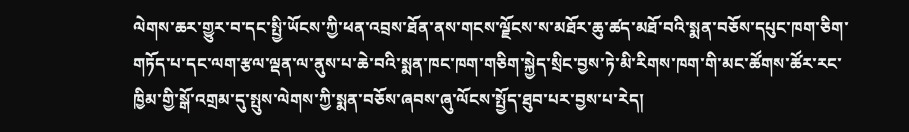ལེགས་ཆར་གྱུར་བ་དང་སྤྱི་ཡོངས་ཀྱི་ཕན་འབྲས་ཐོན་ནས་གངས་ལྗོངས་ས་མཐོར་ཆུ་ཚད་མཐོ་བའི་སྨན་བཅོས་དཔུང་ཁག་ཅིག་གཏོད་པ་དང་ལག་རྩལ་ལྡན་ལ་ནུས་པ་ཆེ་བའི་སྨན་ཁང་ཁག་གཅིག་སྐྱེད་སྲིང་བྱས་ཏེ་མི་རིགས་ཁག་གི་མང་ཚོགས་ཚོར་རང་ཁྱིམ་གྱི་སྒོ་འགྲམ་དུ་སྤུས་ལེགས་ཀྱི་སྨན་བཅོས་ཞབས་ཞུ་ལོངས་སྤྱོད་ཐུབ་པར་བྱས་པ་རེད།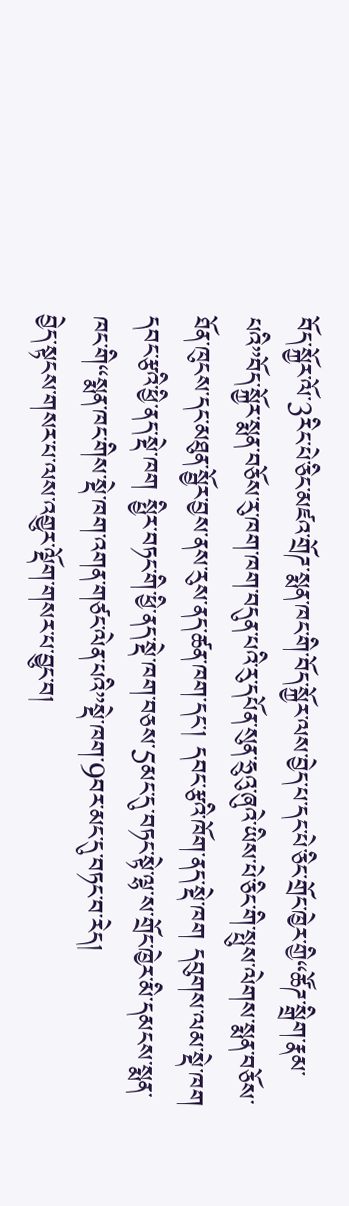བོད་སྐྱོར་ལོ་3རིང་པེ་ཅིང་མཛའ་གྲོཌ་སྨན་ཁང་གི་བོད་སྐྱོར་ལས་བྱེད་པ་དང་པེ་ཅིང་གྲོང་ཁྱེར་གྱི“ཚོཌ་སྒྲིག་རྣམ་པའི”བོད་སྐྱོར་སྨན་བཅོས་རུ་ཁག་ཁག་བདུན་པའི་རུ་དཔོན་སུན་ཧྲུའུ་ཞུའེ་ཡིས་པེ་ཅིང་གི་སྤུས་ལེགས་སྨན་བཅོས་ཐོན་ཁུངས་དང་མཐུན་སྦྱོར་བྱས་ནས་རུས་ནད་ཚན་ཁག་དང་། དབང་རྩའི་ཁོག་ནད་སྡེ་ཁག དབུགས་ལམ་སྡེ་ཁག དབང་རྩའི་ཕྱི་ནད་སྡེ་ཁག སྤྱིར་བཏང་གི་ཕྱི་ནད་སྡེ་ཁག་བཅས་5མང་དུ་བཏང་སྟེ་ལྷ་ས་གྲོང་ཁྱེར་མི་དམངས་སྨན་ཁང་གི“སྨན་ཁང་གིས་སྡེ་ཁག་འགན་གཙང་ལེན་པའི”སྡེ་ཁག་9བར་མང་དུ་བཏང་བ་རེད།
བྱེད་སྟངས་གསར་པ་ལས་འགྱུར་ལྡོག་གསར་པ་བྱུང་བ།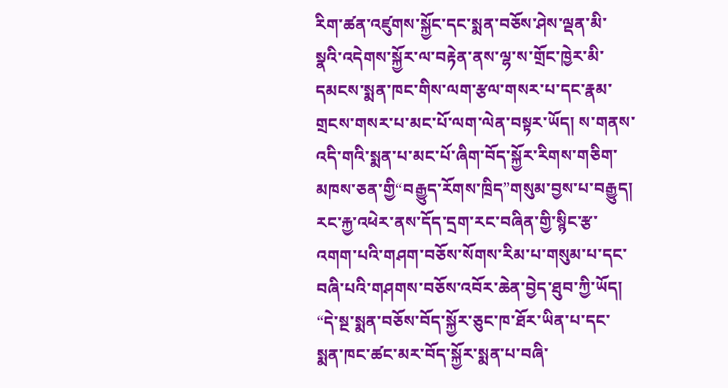རིག་ཚན་འཛུགས་སྐྱོང་དང་སྨན་བཅོས་ཤེས་ལྡན་མི་སྣའི་འདེགས་སྐྱོར་ལ་བརྟེན་ནས་ལྷ་ས་གྲོང་ཁྱེར་མི་དམངས་སྨན་ཁང་གིས་ལག་རྩལ་གསར་པ་དང་རྣམ་གྲངས་གསར་པ་མང་པོ་ལག་ལེན་བསྟར་ཡོད། ས་གནས་འདི་གའི་སྨན་པ་མང་པོ་ཞིག་བོད་སྐྱོར་རིགས་གཅིག་མཁས་ཅན་གྱི“བརྒྱུད་རོགས་ཁྲིད”གསུམ་བྱས་པ་བརྒྱུད། རང་རྐྱ་འཕེར་ནས་དོད་དྲག་རང་བཞིན་གྱི་སྙིང་རྩ་འགག་པའི་གཤག་བཅོས་སོགས་རིམ་པ་གསུམ་པ་དང་བཞི་པའི་གཤགས་བཅོས་འབོར་ཆེན་བྱེད་ཐུབ་ཀྱི་ཡོད།
“དེ་སྔ་སྨན་བཅོས་བོད་སྐྱོར་ཅུང་ཁ་ཐོར་ཡིན་པ་དང་སྨན་ཁང་ཚང་མར་བོད་སྐྱོར་སྨན་པ་བཞི་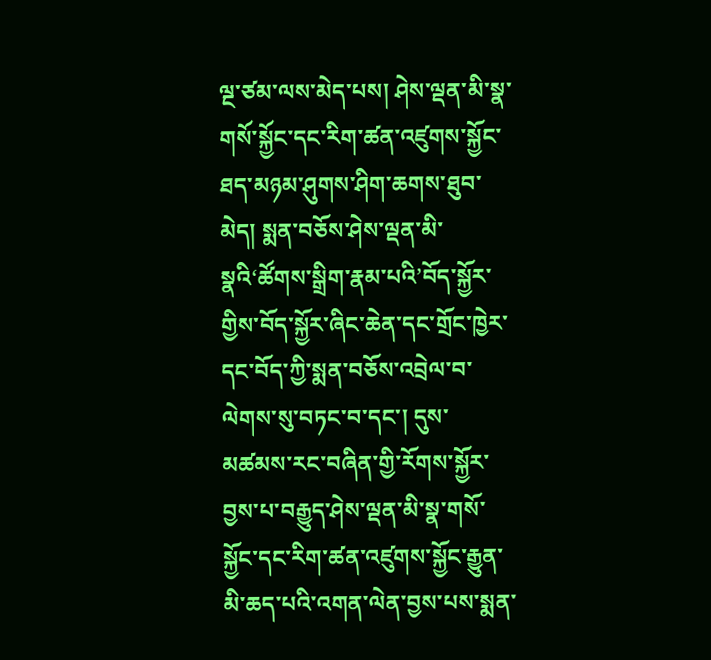ལྔ་ཙམ་ལས་མེད་པས། ཤེས་ལྡན་མི་སྣ་གསོ་སྐྱོང་དང་རིག་ཚན་འཛུགས་སྐྱོང་ཐད་མཉམ་ཤུགས་ཤིག་ཆགས་ཐུབ་མེད། སྨན་བཅོས་ཤེས་ལྡན་མི་སྣའི‘ཚོགས་སྒྲིག་རྣམ་པའི’བོད་སྐྱོར་གྱིས་བོད་སྐྱོར་ཞིང་ཆེན་དང་གྲོང་ཁྱེར་དང་བོད་ཀྱི་སྨན་བཅོས་འབྲེལ་བ་ལེགས་སུ་བཏང་བ་དང་། དུས་མཚམས་རང་བཞིན་གྱི་རོགས་སྐྱོར་བྱས་པ་བརྒྱུད་ཤེས་ལྡན་མི་སྣ་གསོ་སྐྱོང་དང་རིག་ཚན་འཛུགས་སྐྱོང་རྒྱུན་མི་ཆད་པའི་འགན་ལེན་བྱས་པས་སྨན་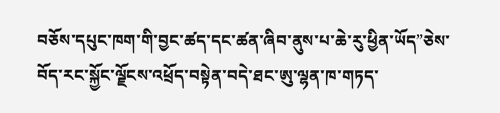བཅོས་དཔུང་ཁག་གི་བྱང་ཚད་དང་ཚན་ཞིབ་ནུས་པ་ཆེ་རུ་ཕྱིན་ཡོད”ཅེས་བོད་རང་སྐྱོང་ལྗོངས་འཕྲོད་བསྟེན་བདེ་ཐང་ཨུ་ལྷན་ཁ་གཏད་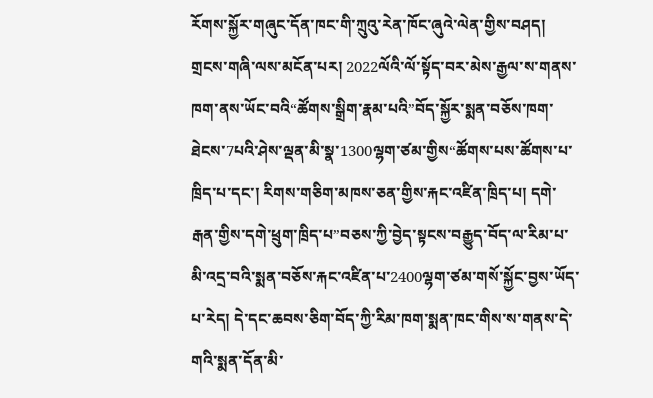རོགས་སྐྱོར་གཞུང་དོན་ཁང་གི་ཀྲུའུ་རེན་ཁོང་ཞུའེ་ལེན་གྱིས་བཤད།
གྲངས་གཞི་ལས་མངོན་པར། 2022ལོའི་ལོ་སྟོད་བར་མེས་རྒྱལ་ས་གནས་ཁག་ནས་ཡོང་བའི“ཚོགས་སྒྲིག་རྣམ་པའི”བོད་སྐྱོར་སྨན་བཅོས་ཁག་ཐེངས་7པའི་ཤེས་ལྡན་མི་སྣ་1300ལྷག་ཙམ་གྱིས“ཚོགས་པས་ཚོགས་པ་ཁྲིད་པ་དང་། རིགས་གཅིག་མཁས་ཅན་གྱིས་རྐང་འཛིན་ཁྲིད་པ། དགེ་རྒན་གྱིས་དགེ་ཕྲུག་ཁྲིད་པ”བཅས་ཀྱི་བྱེད་སྟངས་བརྒྱུད་བོད་ལ་རིམ་པ་མི་འདྲ་བའི་སྨན་བཅོས་རྐང་འཛིན་པ་2400ལྷག་ཙམ་གསོ་སྐྱོང་བྱས་ཡོད་པ་རེད། དེ་དང་ཆབས་ཅིག་བོད་ཀྱི་རིམ་ཁག་སྨན་ཁང་གིས་ས་གནས་དེ་གའི་སྨན་དོན་མི་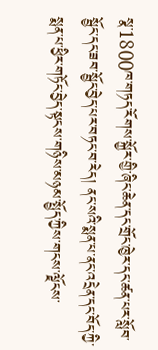སྣ་1800ཁ་གཏད་རོགས་སྐྱོར་གྱི་ཞིང་ཆེན་དང་གྲོང་ཁྱེར་དང་ཚན་པར་སློབ་སྦྱོང་དང་ཟབ་སྦྱོང་བྱེད་པར་བཏང་བ་རེད། ནང་སའི་སྨན་པ་ནང་འདྲེན་དང་བོད་ཀྱི་སྨན་པ་ཕྱིར་གཏོང་བྱེད་སྟངས་གཉིས་མཉམ་སྤྱོད་ཀྱིས་གངས་ལྗོངས་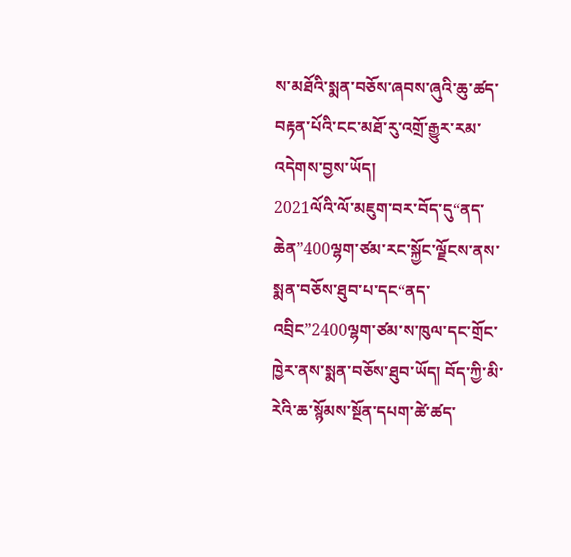ས་མཐོའི་སྨན་བཅོས་ཞབས་ཞུའི་ཆུ་ཚད་བརྟན་པོའི་ངང་མཐོ་རུ་འགྲོ་རྒྱུར་རམ་འདེགས་བྱས་ཡོད།
2021ལོའི་ལོ་མཇུག་བར་བོད་དུ“ནད་ཆེན”400ལྷག་ཙམ་རང་སྐྱོང་ལྗོངས་ནས་སྨན་བཅོས་ཐུབ་པ་དང“ནད་འབྲིང”2400ལྷག་ཙམ་ས་ཁུལ་དང་གྲོང་ཁྱེར་ནས་སྨན་བཅོས་ཐུབ་ཡོད། བོད་ཀྱི་མི་རེའི་ཆ་སྙོམས་སྔོན་དཔག་ཚེ་ཚད་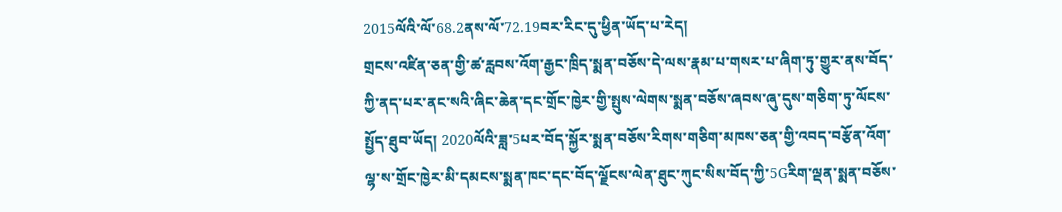2015ལོའི་ལོ་68.2ནས་ལོ་72.19བར་རིང་དུ་ཕྱིན་ཡོད་པ་རེད།
གྲངས་འཛིན་ཅན་གྱི་ཚ་རླབས་འོག་རྒྱང་ཁྲིད་སྨན་བཅོས་དེ་ལས་རྣམ་པ་གསར་པ་ཞིག་ཏུ་གྱུར་ནས་བོད་ཀྱི་ནད་པར་ནང་སའི་ཞིང་ཆེན་དང་གྲོང་ཁྱེར་གྱི་སྤུས་ལེགས་སྨན་བཅོས་ཞབས་ཞུ་དུས་གཅིག་ཏུ་ལོངས་སྤྱོད་ཐུབ་ཡོད། 2020ལོའི་ཟླ་5པར་བོད་སྐྱོར་སྨན་བཅོས་རིགས་གཅིག་མཁས་ཅན་གྱི་འབད་བརྩོན་འོག་ལྷ་ས་གྲོང་ཁྱེར་མི་དམངས་སྨན་ཁང་དང་བོད་ལྗོངས་ལེན་ཐུང་ཀུང་སིས་བོད་ཀྱི་5Gརིག་ལྡན་སྨན་བཅོས་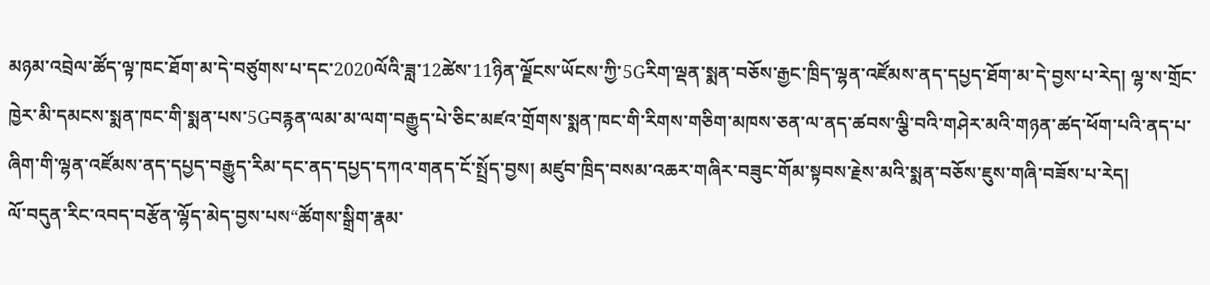མཉམ་འབྲེལ་ཚོད་ལྟ་ཁང་ཐོག་མ་དེ་བཙུགས་པ་དང་2020ལོའི་ཟླ་12ཚེས་11ཉིན་ལྗོངས་ཡོངས་ཀྱི་5Gརིག་ལྡན་སྨན་བཅོས་རྒྱང་ཁྲིད་ལྷན་འཛོམས་ནད་དཔྱད་ཐོག་མ་དེ་བྱས་པ་རེད། ལྷ་ས་གྲོང་ཁྱེར་མི་དམངས་སྨན་ཁང་གི་སྨན་པས་5Gབརྙན་ལམ་མ་ལག་བརྒྱུད་པེ་ཅིང་མཛའ་གྲོགས་སྨན་ཁང་གི་རིགས་གཅིག་མཁས་ཅན་ལ་ནད་ཚབས་ལྕི་བའི་གཤེར་མའི་གཉན་ཚད་ཕོག་པའི་ནད་པ་ཞིག་གི་ལྷན་འཛོམས་ནད་དཔྱད་བརྒྱུད་རིམ་དང་ནད་དཔྱད་དཀའ་གནད་ངོ་སྤྲོད་བྱས། མཛུབ་ཁྲིད་བསམ་འཆར་གཞིར་བཟུང་གོམ་སྟབས་རྗེས་མའི་སྨན་བཅོས་ཇུས་གཞི་བཟོས་པ་རེད།
ལོ་བདུན་རིང་འབད་བརྩོན་ལྷོད་མེད་བྱས་པས“ཚོགས་སྒྲིག་རྣམ་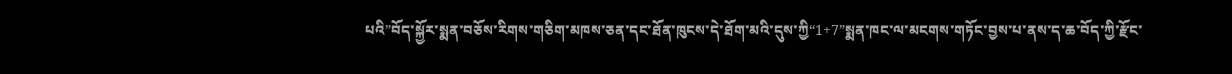པའི”བོད་སྐྱོར་སྨན་བཅོས་རིགས་གཅིག་མཁས་ཅན་དང་ཐོན་ཁུངས་དེ་ཐོག་མའི་དུས་ཀྱི“1+7”སྨན་ཁང་ལ་མངགས་གཏོང་བྱས་པ་ནས་ད་ཆ་བོད་ཀྱི་རྫོང་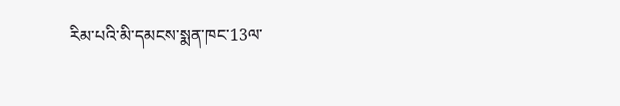རིམ་པའི་མི་དམངས་སྨན་ཁང་13ལ་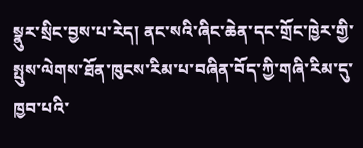སྣུར་སྲིང་བྱས་པ་རེད། ནང་སའི་ཞིང་ཆེན་དང་གྲོང་ཁྱེར་གྱི་སྤུས་ལེགས་ཐོན་ཁུངས་རིམ་པ་བཞིན་བོད་ཀྱི་གཞི་རིམ་དུ་ཁྱབ་པའི་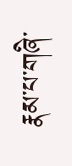རྣམ་པ་གཞི་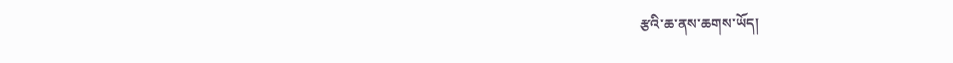རྩའི་ཆ་ནས་ཆགས་ཡོད།